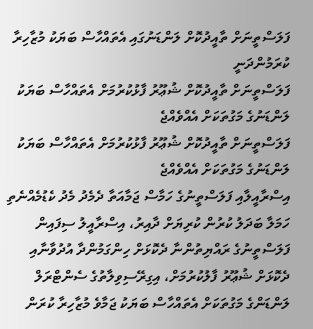ފަލަސްތީނަށް ތާއީދުކޮށް ލަންޑަނުގައި އެތައްހާސް ބަޔަކު މުޒާހިރާ ކުރަމުންދަނީ
ފަލަސްތީނަށް ތާއީދުކޮށް ޝުޢޫރު ފާޅުކުރުމަށް އެތައްހާސް ބަޔަކު ލަންޑަނުގެ މަގުތަކަށް އެއްވެއްޖެ
ފަލަސްތީނަށް ތާއީދުކޮށް ޝުޢޫރު ފާޅުކުރުމަށް އެތައްހާސް ބަޔަކު ލަންޑަނުގެ މަގުތަކަށް އެއްވެއްޖެ
އިސްރާއީލާއި ފަލަސްތީނުގެ ހަމާސް ޖަމާއަތާ ދެމެދު މެދު ކެޑުމެއްނެތި ހަމަލާ ބަދަލު ކުރުން ކުރިޔަށް ދާއިރު، އިސްރާއީލު ސިފައިން ފަލަސްތީނުގެ ރައްޔިތުންނާ ދެކޮޅަށް ހިންގަމުންދާ އުދުވާނާއި ދެކޮޅަށް ޝުޢޫރު ފާލުކުރުމަށް، އިގިރޭސިވިލާތުގެ ސެންޓްރަލް ލަންޑަންގެ މަގުތަކަށް އެތައްހާސް ބަޔަކު ޖަމާވެ މުޒާހިރާ ކުރަން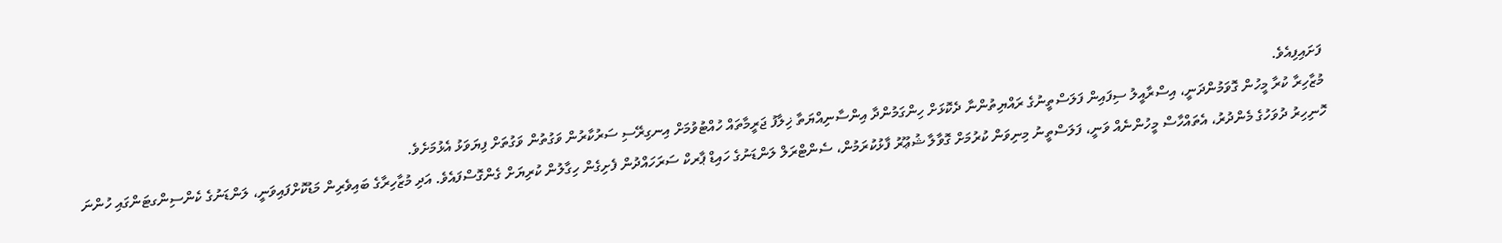ފަށައިފިއެވެ.
މުޒާހިރާ ކުރާ މީހުން ގޮވަމުންދަނީ، އިސްރާއީލު ސިފައިން ފަލަސްތީނުގެ ރައްޔިތުންނާ ދެކޮޅަށް ހިންގަމުންދާ އިންސާނިއްޔަތާ ޚިލާފު ޖަރީމާތައް ހުއްޓުވުމަށް އިނގިރޭސި ސަރުކާރުން ވަގުތުން ވަގުތަށް ފިޔަވަޅު އެޅުމަށެވެ.
ހޮނިހިރު ދުވަހުގެ މެންދުރު، އެތައްހާސް މީހުންނެއް ވަނީ، ފަލަސްތީނު މިނިވަން ކުރުމަށް ގޮވާލާ ޝުޢޫރު ފާޅުކުރަމުން، ސެންޓްރަލް ލަންޑަނުގެ ހައިޑް ޕާރކް ސަރަހައްދުން ފެށިގެން ހިގާލުން ކުރިޔަށް ގެންގޮސްފައެވެ. އަދި މުޒާހިރާގެ ބައިވެރިން މަޑުކޮށްފައިވަނީ، ލަންޑަނުގެ ކެންސިންގޓަންގައި ހުންނަ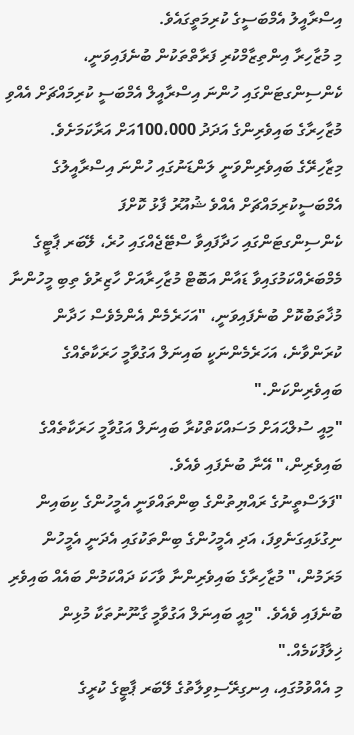އިސްރާއީލު އެމްބަސީގެ ކުރިމަތީގައެވެ.
މި މުޒާހިރާ އިންތިޒާމްކުރި ފަރާތްތަކުން ބުނެފައިވަނީ، ކެންސިންގޓަންގައި ހުންނަ އިސްރާއީލް އެމްބަސީ ކުރިމައްޗަށް އެއްވި މުޒާހިރާގެ ބައިވެރިންގެ އަދަދު 100،000އަށް އަރާކަމަށެވެ.
މިޒާހިރޭގެ ބައިވެރިންވަނީ ލަންޑަނުގައި ހުންނަ އިސްރާއީލުގެ އެމްބަސީކުރިމައްޗަށް އެއްވެ ޝުއޫރު ފާޅު ކޮށްފަ
ކެންސިންގޓަންގައި ހަދާފައިވާ ސްޓޭޖެއްގައި ހުރެ، ލޭބަރ ޕާޓީގެ މެމްބަރެއްކަމުގައިވާ ޑައާން އަބޮޓް މުޒާހިރާއަށް ހާޒިރުވެ ތިބި މީހުންނާ މުޚާތަބުކޮށް ބުނެފައިވަނީ، "އަހަރެމެން އެންމެވެސް ހަދާން ކުރަންވާނެ، އަހަރެމެންނަކީ ބައިނަލް އަގުވާމީ ހަރަކާތެއްގެ ބައިވެރިންކަން."
"މިއީ ސުލްޙައަށް މަސައްކަތްކުރާ ބައިނަލް އަގުވާމީ ހަރަކާތެއްގެ ބައިވެރިން،" އޭނާ ބުނެފައި ވެއެވެ.
"ފަލަސްތީނުގެ ރައްޔިތުންގެ ބިންތައްވަނީ އެމީހުންގެ ކިބައިން ނިގުޅައިގަނެވިފަ، އަދި އެމީހުންގެ ބިންތަކުގައި އެދަނީ އެމީހުން މަރަމުން،" މުޒާހިރާގެ ބައިވެރިންނާ ވާހަކަ ދައްކަމުން ބައެއް ބައިވެރި ބުނެފައި ވެއެވެ. "މިއީ ބައިނަލް އަގުވާމީ ގާނޫނުތަކާ މުޅިން ޚިލާފުކަމެއް."
މި އެއްވުމުގައި، އިނގިރޭސިވިލާތުގެ ލޭބަރ ޕާޓީގެ ކުރީގެ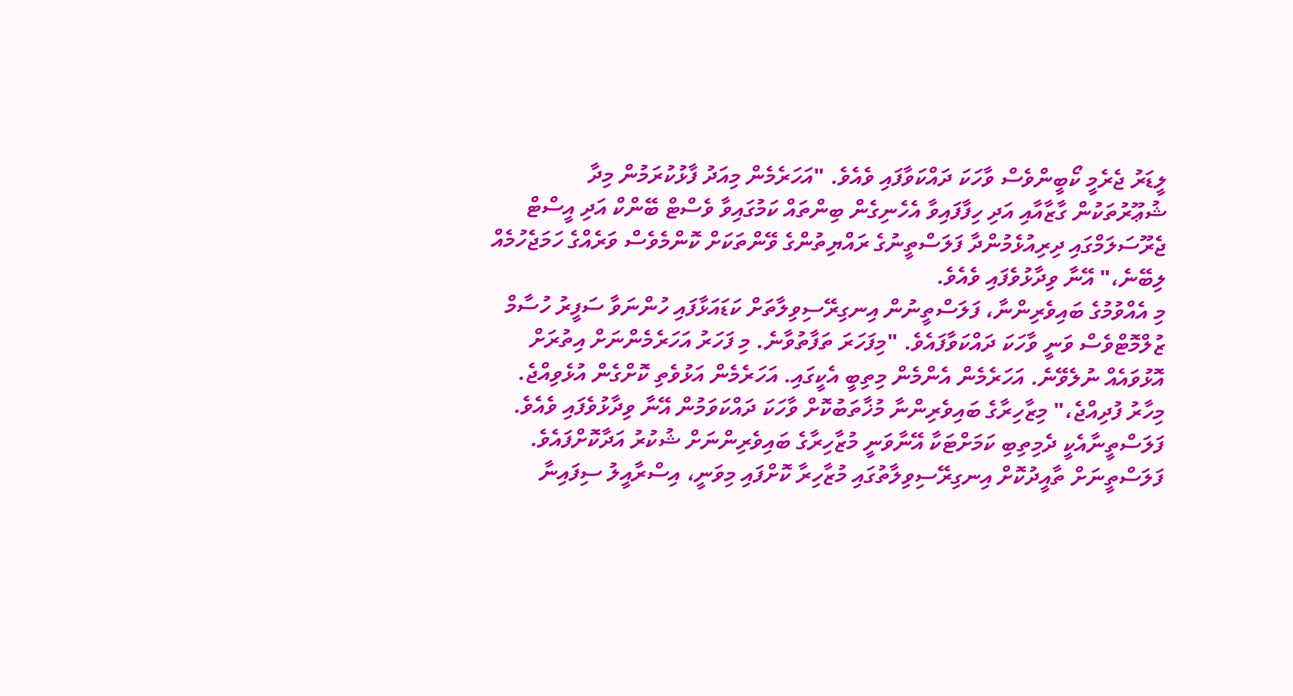ލީޑަރު ޖެރެމީ ކޯބީންވެސް ވާހަކަ ދައްކަވާފައި ވެއެވެ. "އަހަރެމެން މިއަދު ފާޅުކުރަމުން މިދާ ޝުޢޫރުތަކުން ގާޒާއާއި އަދި ހިފާފައިވާ އެހެނިގެން ބިންތައް ކަމުގައިވާ ވެސްޓް ބޭންކް އަދި އީސްޓް ޖެރޫސަލަމްގައި ދިރިއުޅެމުންދާ ފަލަސްތީނުގެ ރައްޔިތުންގެ ވޭންތަކަށް ކޮންމެވެސް ވަރެއްގެ ހަމަޖެހުމެއް ލިބޭނެ،" އޭނާ ވިދާޅުވެފައި ވެއެވެ.
މި އެއްވުމުގެ ބައިވެރިންނާ، ފަލަސްތީނުން އިނގިރޭސިވިލާތަށް ކަޑައަޅާފައި ހުންނަވާ ސަފީރު ހުސާމް ޒުލްމޮޓްވެސް ވަނީ ވާހަކަ ދައްކަވާފައެވެ. "މިފަހަރަ ތަފާތުވާނެ. މި ފަހަރު އަހަރެމެންނަށް އިތުރަށް އޮޅުވައެއް ނުލެވޭނެ. އަހަރެމެން އެންމެން މިތިބީ އެކީގައި. އަހަރެމެން އަޅުވެތި ކޮށްގެން އުޅެވިއްޖެ. މިހާރު ފުދިއްޖެ،" މިޒާހިރާގެ ބައިވެރިންނާ މުޚާތަބުކޮށް ވާހަކަ ދައްކަވަމުން އޭނާ ވިދާޅުވެފައި ވެއެވެ.
ފަލަސްތީނާއެކީ ދެމިތިބި ކަމަށްޓަކާ އޭނާވަނީ މުޒާހިރާގެ ބައިވެރިންނަށް ޝުކުރު އަދާކޮށްފައެވެ.
ފަލަސްތީނަށް ތާއީދުކޮށް އިނގިރޭސިވިލާތުގައި މުޒާހިރާ ކޮށްފައި މިވަނީ، އިސްރާއީލު ސިފައިނާ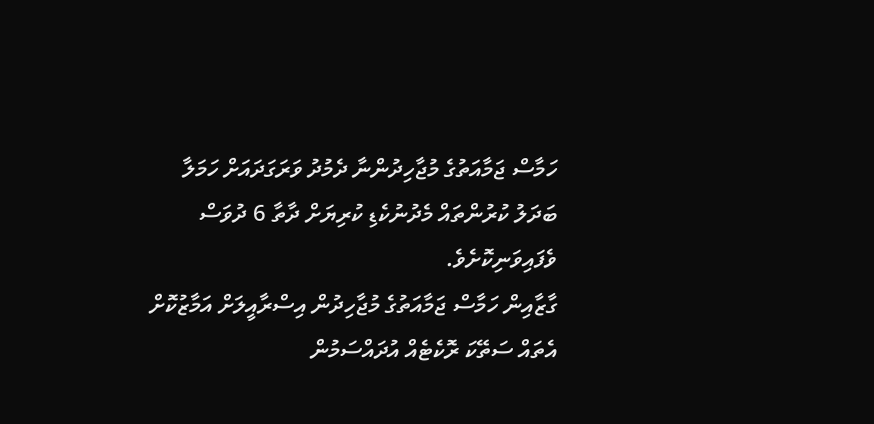ހަމާސް ޖަމާއަތުގެ މުޖާހިދުންނާ ދެމުދު ވަރަގަދައަށް ހަމަލާ ބަދަލު ކުރުންތައް މެދުނުކެޑި ކުރިޔަށް ދާތާ 6 ދުވަސް ވެފައިވަނިކޮށެވެ.
ގާޒާއިން ހަމާސް ޖަމާއަތުގެ މުޖާހިދުން އިސްރާއީލަށް އަމާޒުކޮށް އެތައް ސަތޭކަ ރޮކެޓެއް އުދައްސަމުން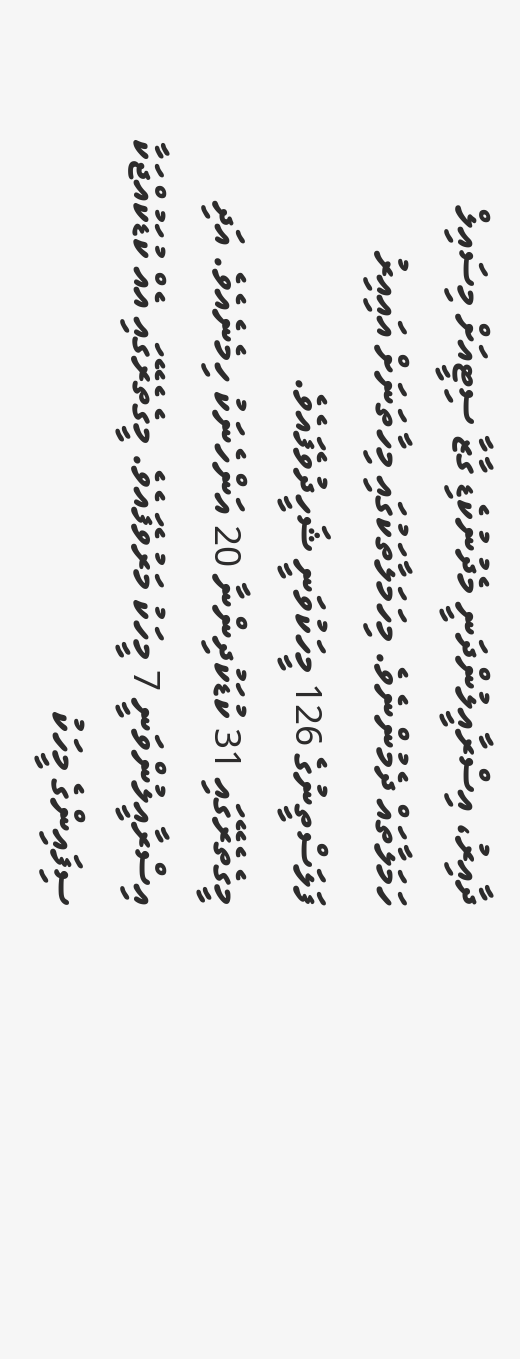ދާއިރު، އިސްރާއީލުންދަނީ މެދުނުކެޑި ގާޒާ ސިޓީއަށް މިސައިލް ހަމަލާތައް ދެމުންނެވެ. މިހަމަލާތަކުގައި މިހާތަނަށް އައިއިރު ފަލަސްތީނުގެ 126 މީހަކުވަނީ ޝަހީދުވެފައެވެ.
މީގެތެރޭގައި 31 ކުޑަކުދިންނާ 20 އަންހެނަކު ހިމެނެއެވެ. އަދި އިސްރާއީލުންވަނީ 7 މީހަކު މަރުވެފައެވެ. މީގެތެރޭގައި އެއް ކުޑަކުއްޖަކާ ސިފައިންގެ މީހަކު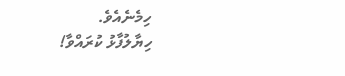ހިމެނެއެވެ.
ހިޔާލުފާޅު ކުރައްވާ!